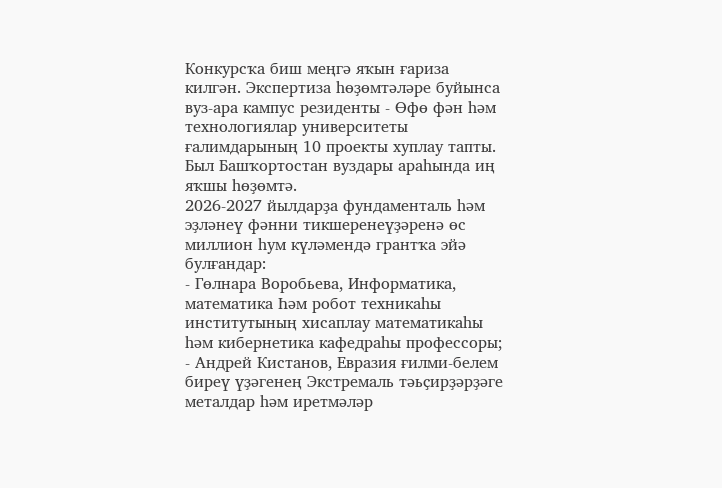Конкурсҡа биш меңгә яҡын ғариза килгән. Экспертиза һөҙөмтәләре буйынса вуз-ара кампус резиденты - Өфө фән һәм технологиялар университеты ғалимдарының 10 проекты хуплау тапты. Был Башҡортостан вуздары араһында иң яҡшы һөҙөмтә.
2026-2027 йылдарҙа фундаменталь һәм эҙләнеү фәнни тикшеренеүҙәренә өс миллион һум күләмендә грантҡа эйә булғандар:
- Гөлнара Воробьева, Информатика, математика Һәм робот техникаһы институтының хисаплау математикаһы һәм кибернетика кафедраһы профессоры;
- Андрей Кистанов, Евразия ғилми-белем биреү үҙәгенең Экстремаль тәьҫирҙәрҙәге металдар һәм иретмәләр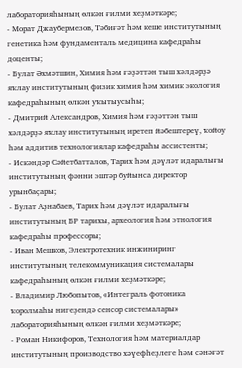лабораторияһының өлкән ғилми хеҙмәткәре;
- Морат Джаубермезов, Тәбиғәт һәм кеше институтының генетика һәм фундаменталь медицина кафедраһы доценты;
- Булат Әхмәтшин, Химия һәм ғәҙәттән тыш хәлдәрҙә яҡлау институтының физик химия һәм химик экология кафедраһының өлкән уҡытыусыһы;
- Дмитрий Александров, Химия һәм ғәҙәттән тыш хәлдәрҙә яҡлау институтының иретеп йәбештереү, ҡойоу һәм аддитив технологиялар кафедраһы ассистенты;
- Искәндәр Сәйетбатталов, Тарих һәм дәүләт идаралығы институтының фәнни эштәр буйынса директор урынбаҫары;
- Булат Аҙнабаев, Тарих һәм дәүләт идаралығы институтының БР тарихы, археология һәм этнология кафедраһы профессоры;
- Иван Мешков, Электротехник инжиниринг институтының телекоммуникация системалары кафедраһының өлкән ғилми хеҙмәткәре;
- Владимир Любопытов, «Интеграль фотоника ҡоролмаһы нигеҙендә сенсор системалары» лабораторияһының өлкән ғилми хеҙмәткәре;
- Роман Никифоров, Технология һәм материалдар институтының производство хәүефһеҙлеге һәм сәнәғәт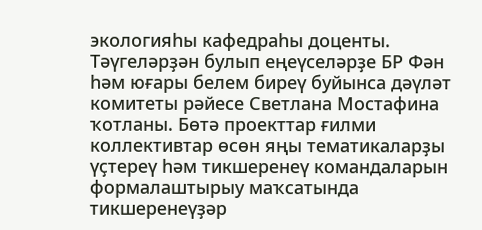экологияһы кафедраһы доценты.
Тәүгеләрҙән булып еңеүселәрҙе БР Фән һәм юғары белем биреү буйынса дәүләт комитеты рәйесе Светлана Мостафина ҡотланы. Бөтә проекттар ғилми коллективтар өсөн яңы тематикаларҙы үҫтереү һәм тикшеренеү командаларын формалаштырыу маҡсатында тикшеренеүҙәр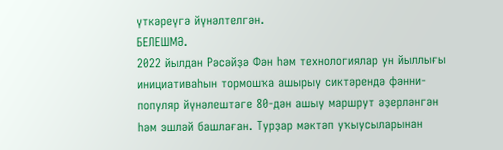үткәреүгә йүнәлтелгән.
БЕЛЕШМӘ.
2022 йылдан Рәсәйҙә Фән һәм технологиялар ун йыллығы инициативаһын тормошҡа ашырыу сиктәрендә фәнни-популяр йүнәлештәге 80-дән ашыу маршрут әҙерләнгән һәм эшләй башлаған. Турҙар мәктәп уҡыусыларынан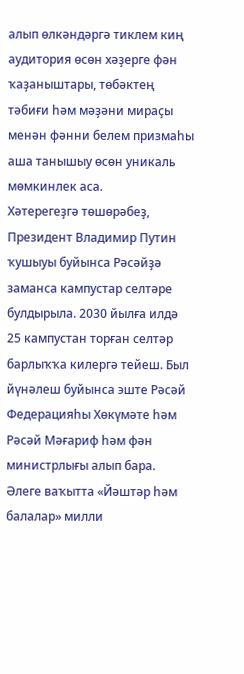алып өлкәндәргә тиклем киң аудитория өсөн хәҙерге фән ҡаҙаныштары, төбәктең тәбиғи һәм мәҙәни мираҫы менән фәнни белем призмаһы аша танышыу өсөн уникаль мөмкинлек аса.
Хәтерегеҙгә төшөрәбеҙ, Президент Владимир Путин ҡушыуы буйынса Рәсәйҙә заманса кампустар селтәре булдырыла. 2030 йылға илдә 25 кампустан торған селтәр барлыҡҡа килергә тейеш. Был йүнәлеш буйынса эште Рәсәй Федерацияһы Хөкүмәте һәм Рәсәй Мәғариф һәм фән министрлығы алып бара. Әлеге ваҡытта «Йәштәр һәм балалар» милли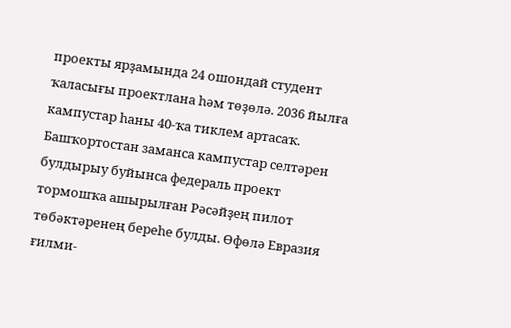проекты ярҙамында 24 ошондай студент ҡаласығы проектлана һәм төҙөлә. 2036 йылға кампустар һаны 40-ҡа тиклем артасаҡ.
Башҡортостан заманса кампустар селтәрен булдырыу буйынса федераль проект тормошҡа ашырылған Рәсәйҙең пилот төбәктәренең береһе булды. Өфөлә Евразия ғилми-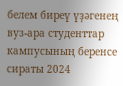белем биреү үҙәгенең вуз-ара студенттар кампусының беренсе сираты 2024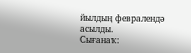йылдың февралендә асылды.
Сығанаҡ: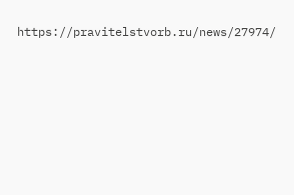https://pravitelstvorb.ru/news/27974/